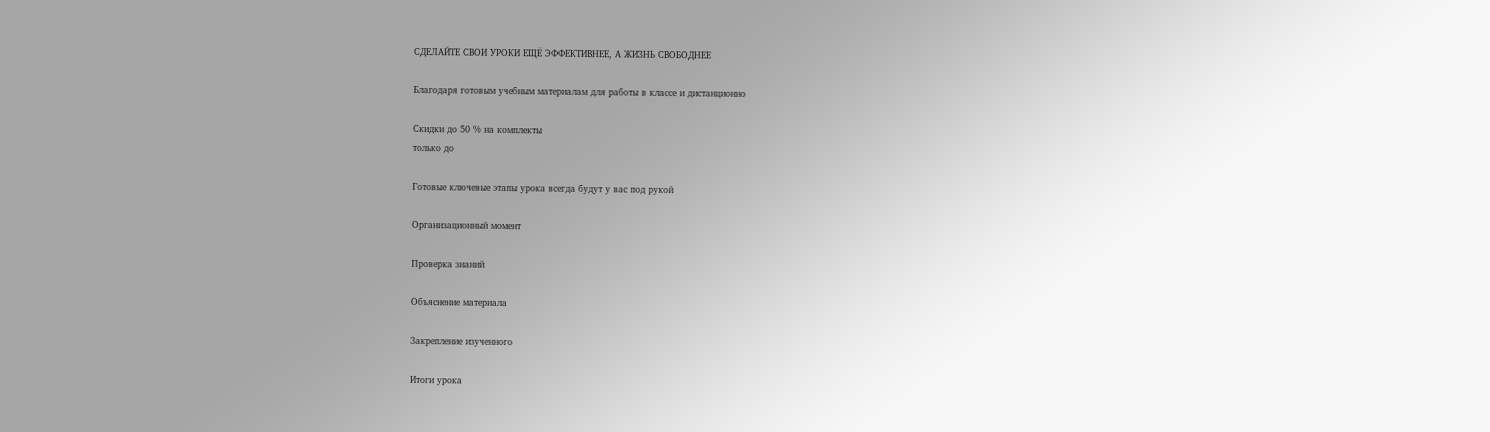СДЕЛАЙТЕ СВОИ УРОКИ ЕЩЁ ЭФФЕКТИВНЕЕ, А ЖИЗНЬ СВОБОДНЕЕ

Благодаря готовым учебным материалам для работы в классе и дистанционно

Скидки до 50 % на комплекты
только до

Готовые ключевые этапы урока всегда будут у вас под рукой

Организационный момент

Проверка знаний

Объяснение материала

Закрепление изученного

Итоги урока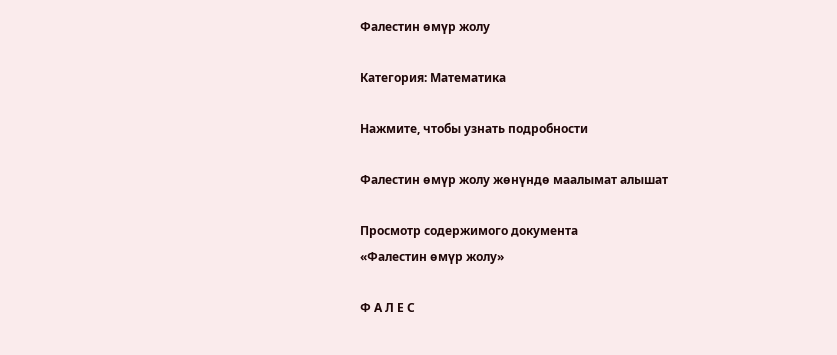Фалестин өмүр жолу

Категория: Математика

Нажмите, чтобы узнать подробности

Фалестин өмүр жолу жөнүндө маалымат алышат

Просмотр содержимого документа
«Фалестин өмүр жолу»

Ф А Л Е С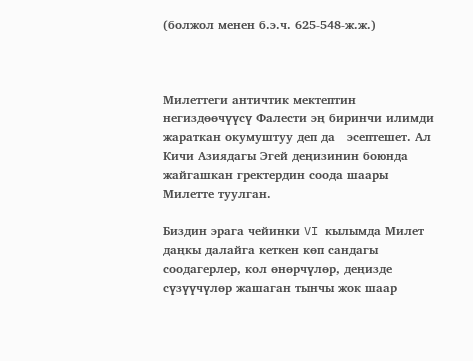(болжол менен б.э.ч. 625-548-ж.ж.)



Милеттеги античтик мектептин негиздөөчүүсү Фалести эң биринчи илимди жараткан окумуштуу деп да   эсептешет. Ал Кичи Азиядагы Эгей деңизинин боюнда жайгашкан гректердин соода шаары Милетте туулган.

Биздин эрага чейинки VI кылымда Милет даңкы далайга кеткен көп сандагы соодагерлер, кол өнөрчүлөр, деңизде сүзүүчүлөр жашаган тынчы жок шаар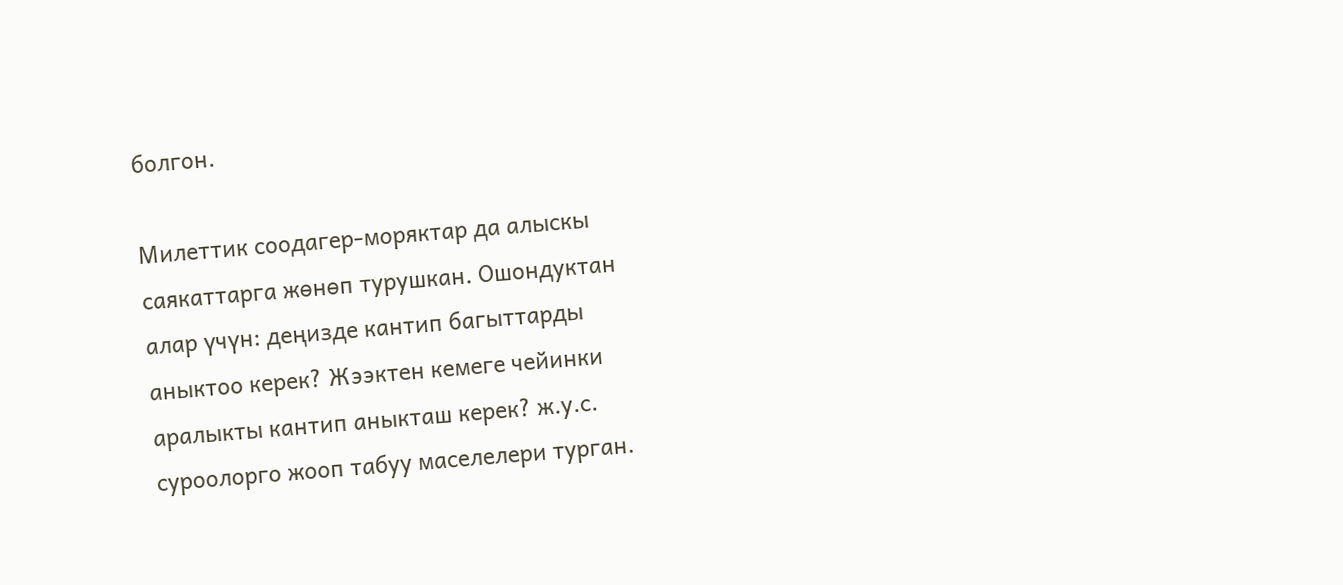болгон.

Милеттик соодагер-моряктар да алыскы саякаттарга жөнөп турушкан. Ошондуктан алар үчүн: деңизде кантип багыттарды аныктоо керек? Жээктен кемеге чейинки аралыкты кантип аныкташ керек? ж.у.с. суроолорго жооп табуу маселелери турган.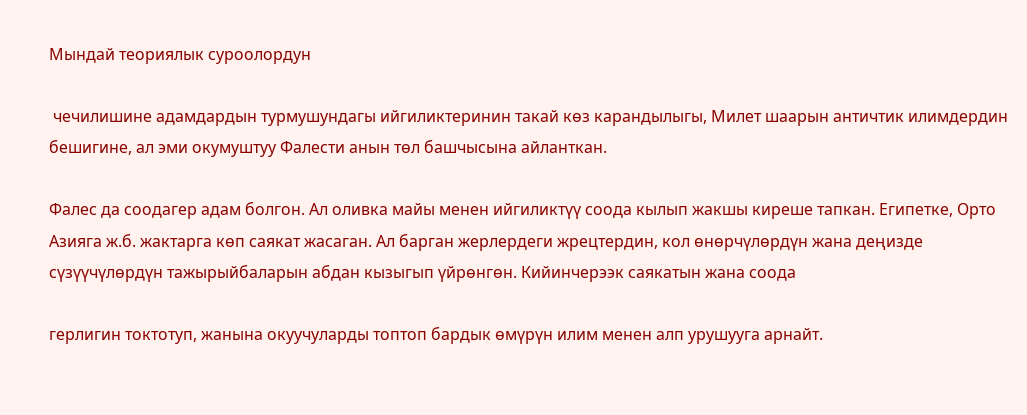Мындай теориялык суроолордун

 чечилишине адамдардын турмушундагы ийгиликтеринин такай көз карандылыгы, Милет шаарын античтик илимдердин бешигине, ал эми окумуштуу Фалести анын төл башчысына айланткан.

Фалес да соодагер адам болгон. Ал оливка майы менен ийгиликтүү соода кылып жакшы киреше тапкан. Египетке, Орто Азияга ж.б. жактарга көп саякат жасаган. Ал барган жерлердеги жрецтердин, кол өнөрчүлөрдүн жана деңизде сүзүүчүлөрдүн тажырыйбаларын абдан кызыгып үйрөнгөн. Кийинчерээк саякатын жана соода

герлигин токтотуп, жанына окуучуларды топтоп бардык өмүрүн илим менен алп урушууга арнайт.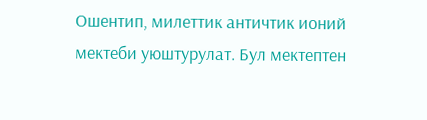Ошентип, милеттик античтик ионий мектеби уюштурулат. Бул мектептен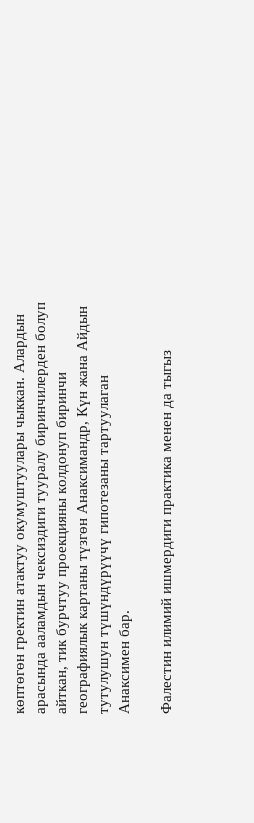көптөгөн гректин атактуу окумуштуулары чыккан. Алардын арасында ааламдын чексиздиги тууралу биринчилерден болуп айткан, тик бурчтуу проекцияны колдонуп биринчи географиялык картаны түзгөн Анаксимандр, Күн жана Айдын тутулушун түшүндүрүүчү гипотезаны тартуулаган Анаксимен бар.

Фалестин илимий ишмердиги практика менен да тыгыз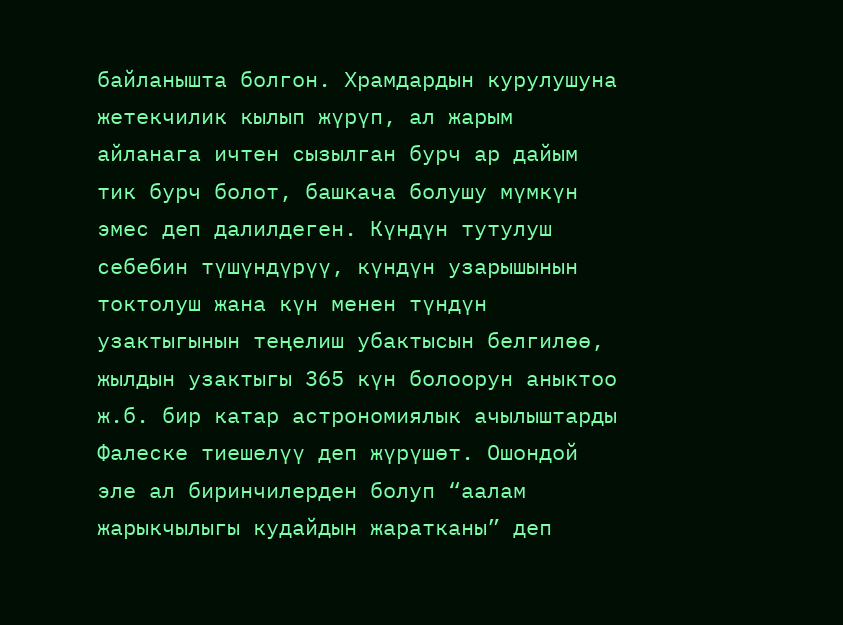байланышта болгон. Храмдардын курулушуна жетекчилик кылып жүрүп, ал жарым айланага ичтен сызылган бурч ар дайым тик бурч болот, башкача болушу мүмкүн эмес деп далилдеген. Күндүн тутулуш себебин түшүндүрүү, күндүн узарышынын токтолуш жана күн менен түндүн узактыгынын теңелиш убактысын белгилөө, жылдын узактыгы 365 күн болоорун аныктоо ж.б. бир катар астрономиялык ачылыштарды Фалеске тиешелүү деп жүрүшөт. Ошондой эле ал биринчилерден болуп “аалам жарыкчылыгы кудайдын жаратканы” деп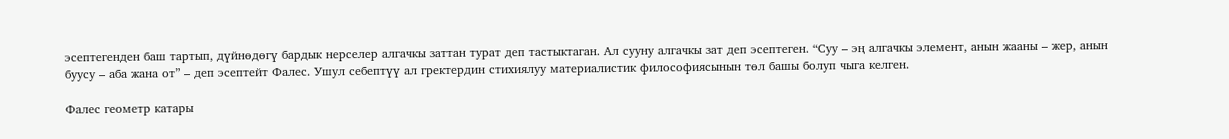эсептегенден баш тартып, дүйнөдөгү бардык нерселер алгачкы заттан турат деп тастыктаган. Ал сууну алгачкы зат деп эсептеген. “Суу – эң алгачкы элемент, анын жааны – жер, анын буусу – аба жана от” – деп эсептейт Фалес. Ушул себептүү ал гректердин стихиялуу материалистик философиясынын төл башы болуп чыга келген.

Фалес геометр катары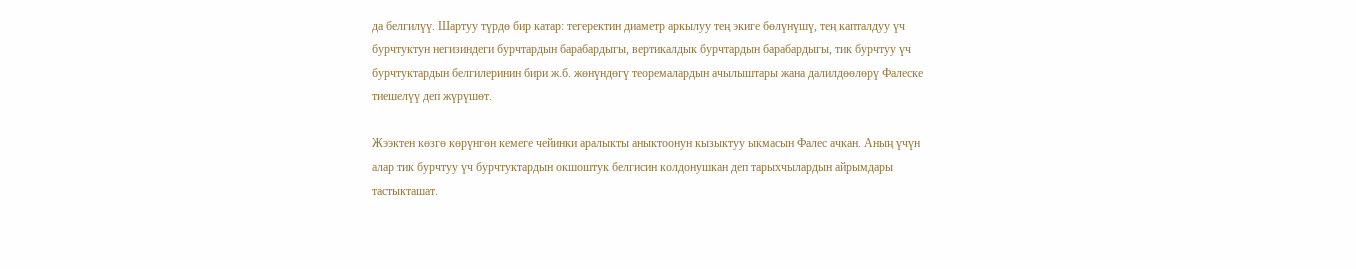да белгилүү. Шартуу түрдө бир катар: тегеректин диаметр аркылуу тең экиге бөлүнүшү, тең капталдуу үч бурчтуктун негизиндеги бурчтардын барабардыгы, вертикалдык бурчтардын барабардыгы, тик бурчтуу үч бурчтуктардын белгилеринин бири ж.б. жөнүндөгү теоремалардын ачылыштары жана далилдөөлөрү Фалеске тиешелүү деп жүрүшөт.

Жээктен көзгө көрүнгөн кемеге чейинки аралыкты аныктоонун кызыктуу ыкмасын Фалес ачкан. Аның үчүн алар тик бурчтуу үч бурчтуктардын окшоштук белгисин колдонушкан деп тарыхчылардын айрымдары тастыкташат.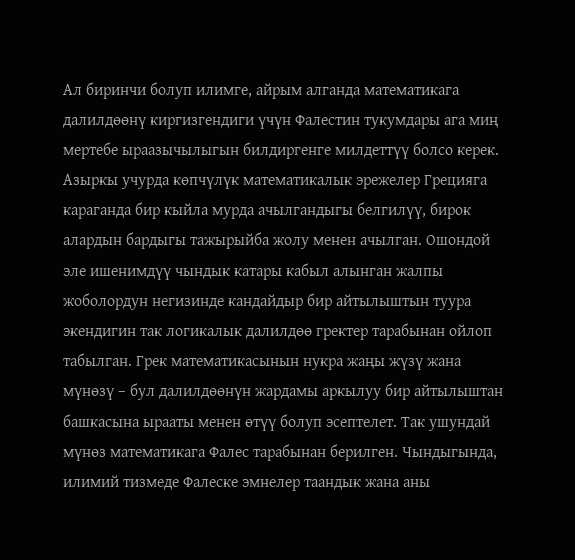Ал биринчи болуп илимге, айрым алганда математикага далилдөөнү киргизгендиги үчүн Фалестин тукумдары ага миң мертебе ыраазычылыгын билдиргенге милдеттүү болсо керек. Азыркы учурда көпчүлүк математикалык эрежелер Грецияга караганда бир кыйла мурда ачылгандыгы белгилүү, бирок алардын бардыгы тажырыйба жолу менен ачылган. Ошондой эле ишенимдүү чындык катары кабыл алынган жалпы жоболордун негизинде кандайдыр бир айтылыштын туура экендигин так логикалык далилдөө гректер тарабынан ойлоп табылган. Грек математикасынын нукра жаңы жүзү жана мүнөзү – бул далилдөөнүн жардамы аркылуу бир айтылыштан башкасына ырааты менен өтүү болуп эсептелет. Так ушундай мүнөз математикага Фалес тарабынан берилген. Чындыгында, илимий тизмеде Фалеске эмнелер таандык жана аны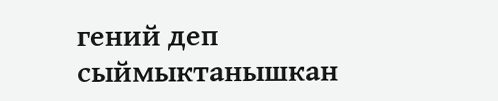гений деп сыймыктанышкан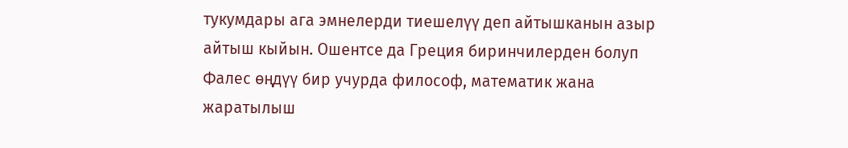тукумдары ага эмнелерди тиешелүү деп айтышканын азыр айтыш кыйын. Ошентсе да Греция биринчилерден болуп Фалес өңдүү бир учурда философ, математик жана жаратылыш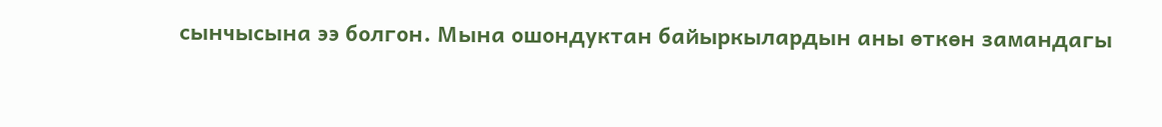сынчысына ээ болгон. Мына ошондуктан байыркылардын аны өткөн замандагы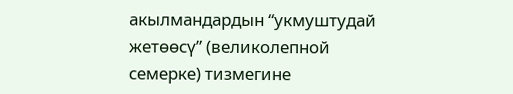акылмандардын “укмуштудай жетөөсү” (великолепной семерке) тизмегине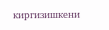киргизишкени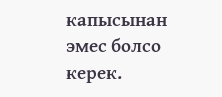капысынан эмес болсо керек.